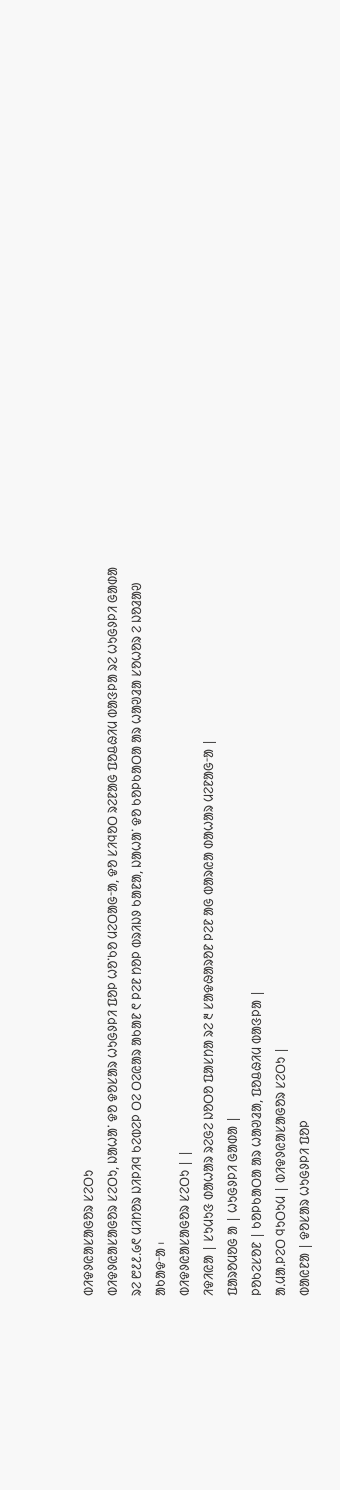ᱵᱤᱫᱽᱭᱟᱥᱟᱜᱚᱨ ᱥᱮᱛᱩ
ᱵᱤᱫᱽᱭᱟᱥᱟᱜᱚᱨ ᱥᱮᱛᱩ, ᱡᱟᱦᱟᱸ ᱫᱚ ᱫᱚᱥᱟᱨ ᱦᱩᱜᱽᱞᱤ ᱯᱚᱞ ᱦᱚᱸᱠᱚ ᱢᱮᱛᱟᱜᱼᱟ, ᱫᱚ ᱥᱤᱧᱚᱛ ᱨᱮᱱᱟᱜ ᱯᱚᱪᱷᱤᱢ ᱵᱟᱝᱞᱟ ᱨᱮ ᱦᱩᱜᱽᱞᱤ ᱜᱟᱰᱟ ᱨᱮ ᱘᱒᱒.᱙᱖ ᱢᱤᱴᱚᱨ ᱡᱤᱞᱤᱧ ᱠᱮᱵᱮᱞ ᱛᱮ ᱛᱮᱭᱟᱨ ᱟᱠᱟᱱ ᱖ ᱞᱮᱱ ᱴᱚᱞ ᱵᱨᱤᱡᱽ ᱠᱟᱱᱟ, ᱡᱟᱦᱟᱸ ᱫᱚ ᱠᱚᱞᱠᱟᱛᱟ ᱟᱨ ᱦᱟᱣᱲᱟ ᱥᱚᱦᱚᱨ ᱮ ᱡᱚᱲᱟᱣ ᱟᱠᱟᱫᱼᱟ ᱾
ᱵᱤᱫᱽᱭᱟᱥᱟᱜᱚᱨ ᱥᱮᱛᱩ | |
ᱤᱫᱤᱭᱟ | ᱥᱩᱢᱩᱝ ᱰᱟᱦᱟᱨ ᱨᱮᱜᱮ ᱡᱚᱛᱚ ᱯᱟᱥᱴᱟ ᱨᱮ ᱓ ᱥᱟᱫᱷᱟᱨᱚᱱ ᱞᱮᱱ ᱟᱜ ᱵᱟᱨᱭᱟ ᱰᱟᱦᱟᱨ ᱢᱮᱱᱟᱜᱼᱟ |
ᱯᱟᱨᱚᱢᱚᱜ ᱟ | ᱦᱩᱜᱽᱞᱤ ᱜᱟᱰᱟ |
ᱞᱚᱠᱮᱥᱚᱱ | ᱠᱚᱞᱠᱟᱛᱟ ᱟᱨ ᱦᱟᱣᱲᱟ, ᱯᱚᱪᱷᱤᱢ ᱵᱟᱝᱞᱟ |
ᱟᱹᱢᱟᱹᱞᱮᱛ ᱧᱩᱛᱩᱢ | ᱵᱤᱫᱽᱭᱟᱥᱟᱜᱚᱨ ᱥᱮᱛᱩ |
ᱵᱟᱭᱱᱟ | ᱫᱚᱥᱟᱨ ᱦᱩᱜᱽᱞᱤ ᱯᱚᱞ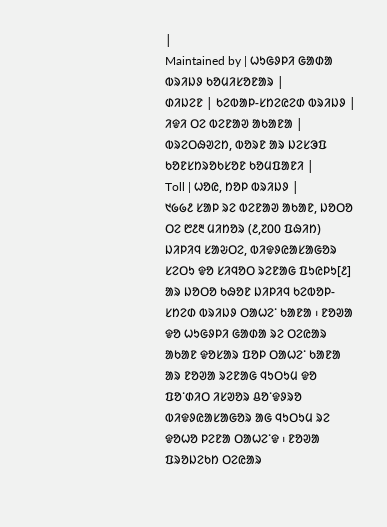|
Maintained by | ᱦᱩᱜᱽᱞᱤ ᱜᱟᱰᱟ ᱵᱨᱤᱡᱽ ᱠᱚᱢᱤᱥᱚᱱᱟᱨ |
ᱰᱤᱡᱮᱱ | ᱠᱮᱵᱟᱞ-ᱥᱴᱮᱭᱮᱰ ᱵᱨᱤᱡᱽ |
ᱤᱫᱤ ᱛᱮ ᱵᱮᱱᱟᱣ ᱟᱠᱟᱱᱟ | ᱵᱨᱮᱛᱷᱣᱮᱴ, ᱵᱚᱨᱱ ᱟᱨ ᱡᱮᱥᱳᱯ ᱠᱚᱱᱥᱴᱨᱚᱠᱥᱚᱱ ᱠᱚᱢᱯᱟᱱᱤ |
Toll | ᱦᱚᱭ, ᱴᱚᱞ ᱵᱨᱤᱡᱽ |
᱑᱙᱙᱒ ᱥᱟᱞ ᱨᱮ ᱵᱮᱱᱟᱣ ᱟᱠᱟᱱ, ᱡᱚᱛᱚ ᱛᱮ ᱘᱒᱓ ᱢᱤᱴᱚᱨ (᱒,᱗᱐᱐ ᱯᱷᱤᱴ) ᱡᱤᱞᱤᱧ ᱥᱟᱶᱛᱮ, ᱵᱤᱫᱽᱭᱟᱥᱟᱜᱚᱨ ᱥᱮᱛᱩ ᱫᱚ ᱥᱤᱧᱚᱛ ᱨᱮᱱᱟᱜ ᱯᱩᱭᱞᱩ[᱒] ᱟᱨ ᱡᱚᱛᱚ ᱠᱷᱚᱱ ᱡᱤᱞᱤᱧ ᱠᱮᱵᱚᱞ-ᱥᱴᱮᱰ ᱵᱨᱤᱡᱽ ᱛᱟᱦᱮᱸ ᱠᱟᱱᱟ ᱾ ᱱᱚᱣᱟ ᱫᱚ ᱦᱩᱜᱽᱞᱤ ᱜᱟᱰᱟ ᱨᱮ ᱛᱮᱭᱟᱨ ᱟᱠᱟᱱ ᱫᱚᱥᱟᱨ ᱯᱚᱞ ᱛᱟᱦᱮᱸ ᱠᱟᱱᱟ ᱟᱨ ᱱᱚᱣᱟ ᱨᱮᱱᱟᱜ ᱧᱩᱛᱩᱢ ᱫᱚ ᱯᱚᱸᱰᱤᱛ ᱤᱥᱣᱚᱨ ᱪᱚᱸᱫᱽᱨᱚ ᱵᱤᱫᱽᱭᱟᱥᱟᱜᱚᱨ ᱟᱜ ᱧᱩᱛᱩᱢ ᱨᱮ ᱫᱚᱦᱚ ᱞᱮᱱᱟ ᱛᱟᱦᱮᱸᱫ ᱾ ᱱᱚᱣᱟ ᱯᱨᱚᱡᱮᱠᱴ ᱛᱮᱭᱟᱨ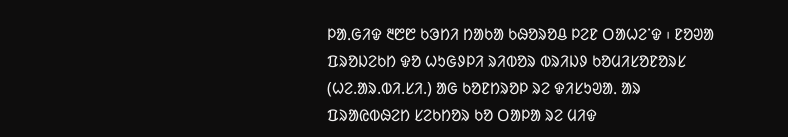ᱞᱟᱹᱜᱤᱫ ᱓᱘᱘ ᱠᱳᱴᱤ ᱴᱟᱠᱟ ᱠᱷᱚᱨᱚᱪ ᱞᱮᱱ ᱛᱟᱦᱮᱸᱫ ᱾ ᱱᱚᱣᱟ ᱯᱨᱚᱡᱮᱠᱴ ᱫᱚ ᱦᱩᱜᱽᱞᱤ ᱨᱤᱵᱚᱨ ᱵᱨᱤᱡᱽ ᱠᱚᱢᱤᱥᱚᱱᱚᱨᱥ (ᱦᱮ.ᱟᱨ.ᱵᱤ.ᱥᱤ.) ᱟᱜ ᱠᱚᱱᱴᱨᱚᱞ ᱨᱮ ᱫᱤᱥᱩᱣᱟᱹ ᱟᱨ ᱯᱨᱟᱭᱵᱷᱮᱴ ᱥᱮᱠᱴᱚᱨ ᱠᱚ ᱛᱟᱞᱟ ᱨᱮ ᱢᱤᱫ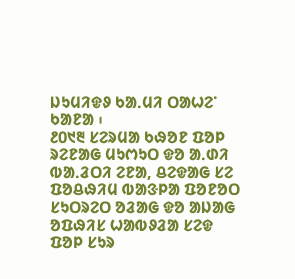ᱡᱩᱢᱤᱫᱽ ᱠᱟᱹᱢᱤ ᱛᱟᱦᱮᱸ ᱠᱟᱱᱟ ᱾
᱒᱐᱑᱓ ᱥᱮᱨᱢᱟ ᱠᱷᱚᱱ ᱯᱚᱞ ᱨᱮᱱᱟᱜ ᱢᱩᱬᱩᱛ ᱫᱚ ᱟᱹᱰᱤ ᱵᱟᱹᱲᱛᱤ ᱮᱱᱟ, ᱪᱮᱫᱟᱜ ᱥᱮ ᱯᱚᱪᱷᱤᱢ ᱵᱟᱝᱞᱟ ᱯᱚᱱᱚᱛ ᱥᱩᱛᱨᱮᱛ ᱚᱲᱟᱜ ᱫᱚ ᱟᱡᱟᱜ ᱚᱯᱷᱤᱥ ᱦᱟᱵᱽᱲᱟ ᱥᱮᱫ ᱯᱚᱞ ᱥᱩᱨ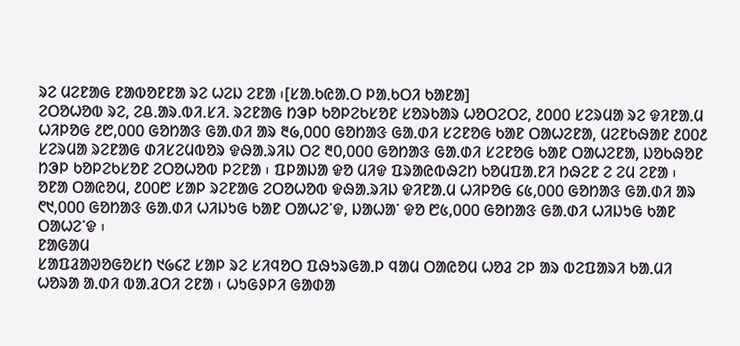ᱨᱮ ᱢᱮᱱᱟᱜ ᱱᱟᱵᱚᱱᱱᱟ ᱨᱮ ᱦᱮᱡ ᱮᱱᱟ ᱾[ᱥᱟᱹᱠᱭᱟᱹᱛ ᱞᱟᱹᱠᱛᱤ ᱠᱟᱱᱟ]
ᱮᱛᱚᱦᱚᱵ ᱨᱮ, ᱮᱪ.ᱟᱨ.ᱵᱤ.ᱥᱤ. ᱨᱮᱱᱟᱜ ᱴᱳᱞ ᱠᱚᱞᱮᱠᱥᱚᱱ ᱥᱚᱨᱠᱟᱨ ᱦᱚᱛᱮᱛᱮ, ᱒᱐᱐᱐ ᱥᱮᱨᱢᱟ ᱨᱮ ᱫᱤᱱᱟᱹᱢ ᱦᱤᱞᱚᱜ ᱒᱘,᱐᱐᱐ ᱜᱚᱴᱟᱝ ᱜᱟᱹᱰᱤ ᱟᱨ ᱓᱙,᱐᱐᱐ ᱜᱚᱴᱟᱝ ᱜᱟᱹᱰᱤ ᱥᱮᱱᱚᱜ ᱠᱟᱱ ᱛᱟᱦᱮᱱᱟ, ᱢᱮᱱᱠᱷᱟᱱ ᱒᱐᱐᱒ ᱥᱮᱨᱢᱟ ᱨᱮᱱᱟᱜ ᱰᱤᱥᱮᱢᱵᱚᱨ ᱫᱷᱟᱹᱨᱤᱡ ᱛᱮ ᱓᱐,᱐᱐᱐ ᱜᱚᱴᱟᱝ ᱜᱟᱹᱰᱤ ᱥᱮᱱᱚᱜ ᱠᱟᱱ ᱛᱟᱦᱮᱱᱟ, ᱡᱚᱠᱷᱚᱱ ᱴᱳᱞ ᱠᱚᱞᱮᱠᱥᱚᱱ ᱮᱛᱚᱦᱚᱵ ᱞᱮᱱᱟ ᱾ ᱯᱞᱟᱡᱟ ᱫᱚ ᱢᱤᱫ ᱯᱨᱟᱭᱵᱷᱮᱴ ᱠᱚᱢᱯᱟᱹᱱᱤ ᱴᱷᱮᱱ ᱮ ᱮᱢ ᱮᱱᱟ ᱾ ᱚᱱᱟ ᱛᱟᱭᱚᱢ, ᱒᱐᱐᱘ ᱥᱟᱞ ᱨᱮᱱᱟᱜ ᱮᱛᱚᱦᱚᱵ ᱫᱷᱟᱹᱨᱤᱡ ᱫᱤᱱᱟᱹᱢ ᱦᱤᱞᱚᱜ ᱔᱕,᱐᱐᱐ ᱜᱚᱴᱟᱝ ᱜᱟᱹᱰᱤ ᱟᱨ ᱖᱑,᱐᱐᱐ ᱜᱚᱴᱟᱝ ᱜᱟᱹᱰᱤ ᱦᱤᱡᱩᱜ ᱠᱟᱱ ᱛᱟᱦᱮᱸᱫ, ᱡᱟᱦᱟᱸ ᱫᱚ ᱘᱕,᱐᱐᱐ ᱜᱚᱴᱟᱝ ᱜᱟᱹᱰᱤ ᱦᱤᱡᱩᱜ ᱠᱟᱱ ᱛᱟᱦᱮᱸᱫ ᱾
ᱱᱟᱜᱟᱢ
ᱥᱟᱯᱲᱟᱣᱚᱜᱚᱥᱴ ᱑᱙᱔᱗ ᱥᱟᱞ ᱨᱮ ᱥᱤᱧᱚᱛ ᱯᱷᱩᱨᱜᱟᱹᱞ ᱧᱟᱢ ᱛᱟᱭᱚᱢ ᱦᱚᱲ ᱮᱞ ᱟᱨ ᱵᱮᱯᱟᱨᱤ ᱠᱟᱹᱢᱤ ᱦᱚᱨᱟ ᱟᱹᱰᱤ ᱵᱟᱹᱲᱛᱤ ᱮᱱᱟ ᱾ ᱦᱩᱜᱽᱞᱤ ᱜᱟᱰᱟ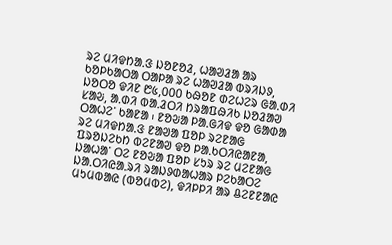ᱨᱮ ᱢᱤᱫᱴᱟᱹᱝ ᱡᱚᱱᱚᱲ, ᱦᱟᱣᱲᱟ ᱟᱨ ᱠᱚᱞᱠᱟᱛᱟ ᱛᱟᱞᱟ ᱨᱮ ᱦᱟᱣᱲᱟ ᱵᱨᱤᱡᱽ, ᱡᱚᱛᱚ ᱫᱤᱱ ᱘᱕,᱐᱐᱐ ᱠᱷᱚᱱ ᱰᱮᱦᱮᱨ ᱜᱟᱹᱰᱤ ᱥᱟᱶ, ᱟᱹᱰᱤ ᱵᱟᱹᱲᱛᱤ ᱴᱨᱟᱯᱷᱤᱠ ᱡᱚᱲᱟᱣ ᱛᱟᱦᱮᱸ ᱠᱟᱱᱟ ᱾ ᱱᱚᱶᱟ ᱞᱟᱹᱜᱤᱫ ᱫᱚ ᱜᱟᱰᱟ ᱨᱮ ᱢᱤᱫᱴᱟᱹᱝ ᱱᱟᱣᱟ ᱯᱚᱞ ᱨᱮᱱᱟᱜ ᱯᱨᱚᱡᱮᱠᱴ ᱵᱮᱱᱟᱣ ᱫᱚ ᱞᱟᱹᱠᱛᱤᱭᱟᱱᱟ, ᱡᱟᱦᱟᱸ ᱛᱮ ᱱᱚᱶᱟ ᱯᱚᱞ ᱥᱩᱨ ᱨᱮ ᱢᱮᱱᱟᱜ ᱡᱟᱹᱛᱤᱭᱟᱹᱨᱤ ᱨᱟᱡᱽᱰᱟᱦᱟᱨ ᱞᱮᱠᱟᱛᱮ ᱢᱩᱢᱵᱟᱭ (ᱵᱚᱢᱵᱮ), ᱫᱤᱞᱞᱤ ᱟᱨ ᱪᱮᱱᱱᱟᱭ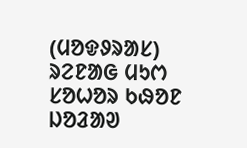(ᱢᱚᱫᱽᱨᱟᱥ) ᱨᱮᱱᱟᱜ ᱢᱩᱬ ᱥᱚᱦᱚᱨ ᱠᱷᱚᱱ ᱡᱚᱲᱟᱣ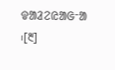ᱫᱟᱲᱮᱭᱟᱜᱼᱟ ᱾[᱓]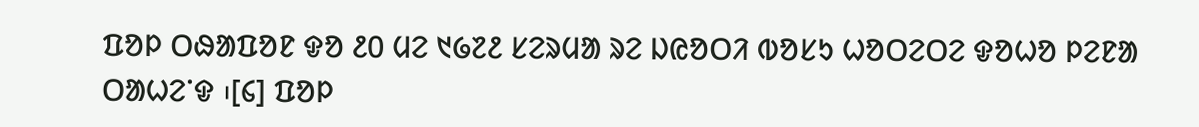ᱯᱚᱞ ᱛᱷᱟᱯᱚᱱ ᱫᱚ ᱒᱐ ᱢᱮ ᱑᱙᱗᱒ ᱥᱮᱨᱢᱟ ᱨᱮ ᱡᱭᱚᱛᱤ ᱵᱚᱥᱩ ᱦᱚᱛᱮᱛᱮ ᱫᱚᱦᱚ ᱞᱮᱱᱟ ᱛᱟᱦᱮᱸᱫ ᱾[᱔] ᱯᱚᱞ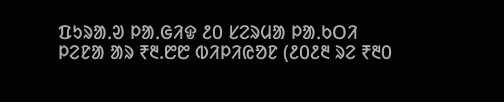ᱯᱩᱨᱟᱹᱣ ᱞᱟᱹᱜᱤᱫ ᱒᱐ ᱥᱮᱨᱢᱟ ᱞᱟᱹᱠᱛᱤ ᱞᱮᱱᱟ ᱟᱨ ₹᱓.᱘᱘ ᱵᱤᱞᱤᱭᱚᱱ (᱒᱐᱒᱓ ᱨᱮ ₹᱓᱐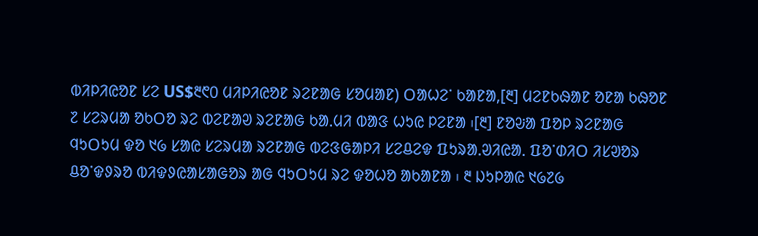ᱵᱤᱞᱤᱭᱚᱱ ᱥᱮ US$᱓᱖᱐ ᱢᱤᱞᱤᱭᱚᱱ ᱨᱮᱱᱟᱜ ᱥᱚᱢᱟᱱ) ᱛᱟᱦᱮᱸ ᱠᱟᱱᱟ,[᱓] ᱢᱮᱱᱠᱷᱟᱱ ᱚᱱᱟ ᱠᱷᱚᱱ ᱗ ᱥᱮᱨᱢᱟ ᱚᱠᱛᱚ ᱨᱮ ᱵᱮᱱᱟᱣ ᱨᱮᱱᱟᱜ ᱠᱟᱹᱢᱤ ᱵᱟᱝ ᱦᱩᱭ ᱞᱮᱱᱟ ᱾[᱓] ᱱᱚᱶᱟ ᱯᱚᱞ ᱨᱮᱱᱟᱜ ᱧᱩᱛᱩᱢ ᱫᱚ ᱑᱙ ᱥᱟᱭ ᱥᱮᱨᱢᱟ ᱨᱮᱱᱟᱜ ᱵᱮᱝᱜᱟᱞᱤ ᱥᱮᱪᱮᱫ ᱯᱩᱨᱟᱹᱣᱤᱭᱟᱹ ᱯᱚᱸᱰᱤᱛ ᱤᱥᱣᱚᱨ ᱪᱚᱸᱫᱽᱨᱚ ᱵᱤᱫᱽᱭᱟᱥᱟᱜᱚᱨ ᱟᱜ ᱧᱩᱛᱩᱢ ᱨᱮ ᱫᱚᱦᱚ ᱟᱠᱟᱱᱟ ᱾ ᱓ ᱡᱩᱞᱟᱭ ᱑᱙᱗᱙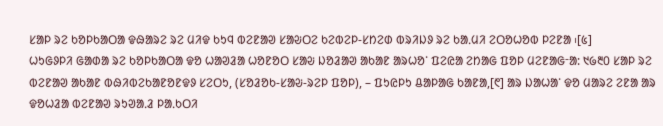ᱥᱟᱞ ᱨᱮ ᱠᱚᱞᱠᱟᱛᱟ ᱫᱷᱟᱨᱮ ᱨᱮ ᱢᱤᱫ ᱠᱩᱧ ᱵᱮᱱᱟᱣ ᱥᱟᱶᱛᱮ ᱠᱮᱵᱮᱞ-ᱥᱴᱮᱰ ᱵᱨᱤᱡᱽ ᱨᱮ ᱠᱟᱹᱢᱤ ᱮᱛᱚᱦᱚᱵ ᱞᱮᱱᱟ ᱾[᱕]
ᱦᱩᱜᱽᱞᱤ ᱜᱟᱰᱟ ᱨᱮ ᱠᱚᱞᱠᱟᱛᱟ ᱫᱚ ᱦᱟᱣᱲᱟ ᱦᱚᱱᱚᱛ ᱥᱟᱶ ᱡᱚᱲᱟᱣ ᱟᱠᱟᱱ ᱟᱨᱦᱚᱸ ᱯᱮᱭᱟ ᱮᱴᱟᱜ ᱯᱚᱞ ᱢᱮᱱᱟᱜᱼᱟ: ᱑᱙᱓᱐ ᱥᱟᱞ ᱨᱮ ᱵᱮᱱᱟᱣ ᱟᱠᱟᱱ ᱵᱷᱤᱵᱮᱠᱟᱱᱚᱱᱫᱽ ᱥᱮᱛᱩ, (ᱥᱚᱲᱚᱠ-ᱥᱟᱶ-ᱨᱮᱞ ᱯᱚᱞ), – ᱯᱩᱭᱞᱩ ᱪᱟᱞᱟᱜ ᱠᱟᱱᱟ,[᱖] ᱟᱨ ᱡᱟᱦᱟᱸ ᱫᱚ ᱢᱟᱨᱮ ᱮᱱᱟ ᱟᱨ ᱫᱚᱦᱲᱟ ᱵᱮᱱᱟᱣ ᱨᱩᱣᱟᱹᱲ ᱞᱟᱹᱠᱛᱤ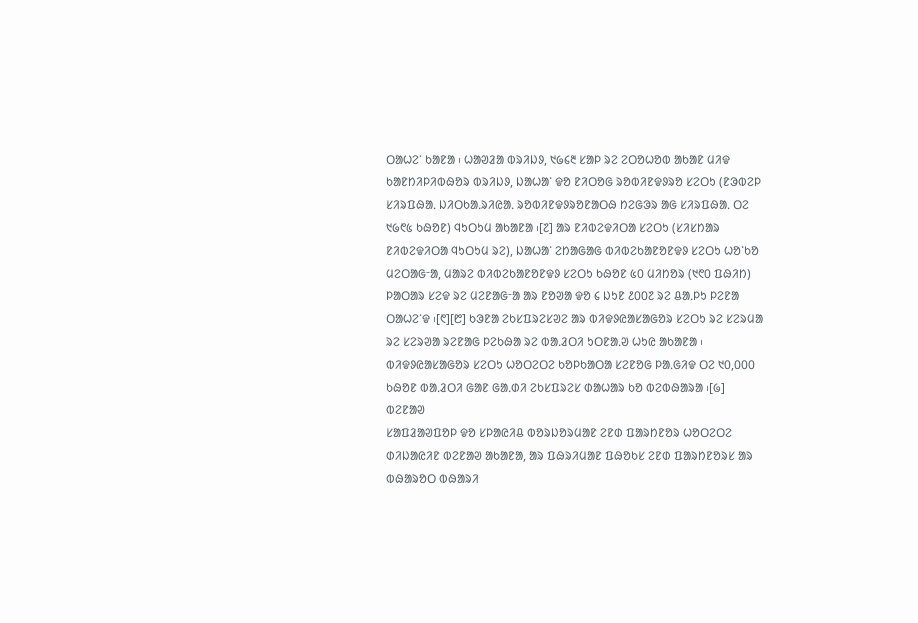ᱛᱟᱦᱮᱸ ᱠᱟᱱᱟ ᱾ ᱦᱟᱣᱲᱟ ᱵᱨᱤᱡᱽ, ᱑᱙᱔᱓ ᱥᱟᱞ ᱨᱮ ᱮᱛᱚᱦᱚᱵ ᱟᱠᱟᱱ ᱢᱤᱫ ᱠᱟᱱᱴᱤᱞᱤᱵᱷᱚᱨ ᱵᱨᱤᱡᱽ, ᱡᱟᱦᱟᱸ ᱫᱚ ᱱᱤᱛᱚᱜ ᱨᱚᱵᱤᱱᱫᱽᱨᱚ ᱥᱮᱛᱩ (ᱱᱳᱵᱮᱞ ᱥᱤᱨᱯᱷᱟᱹ ᱡᱤᱛᱠᱟᱹᱨᱤᱭᱟᱹ ᱨᱚᱵᱤᱱᱫᱽᱨᱚᱱᱟᱛᱷ ᱴᱮᱜᱳᱨ ᱟᱜ ᱥᱤᱨᱯᱷᱟᱹ ᱛᱮ ᱑᱙᱖᱕ ᱠᱷᱚᱱ) ᱧᱩᱛᱩᱢ ᱟᱠᱟᱱᱟ ᱾[᱗] ᱟᱨ ᱱᱤᱵᱮᱫᱤᱛᱟ ᱥᱮᱛᱩ (ᱥᱤᱥᱴᱟᱨ ᱱᱤᱵᱮᱫᱤᱛᱟ ᱧᱩᱛᱩᱢ ᱨᱮ), ᱡᱟᱦᱟᱸ ᱮᱴᱟᱜᱟᱜ ᱵᱤᱵᱮᱠᱟᱱᱚᱱᱫᱽ ᱥᱮᱛᱩ ᱦᱚᱸᱠᱚ ᱢᱮᱛᱟᱜᱼᱟ, ᱢᱟᱨᱮ ᱵᱤᱵᱮᱠᱟᱱᱚᱱᱫᱽ ᱥᱮᱛᱩ ᱠᱷᱚᱱ ᱕᱐ ᱢᱤᱴᱚᱨ (᱑᱖᱐ ᱯᱷᱤᱴ) ᱞᱟᱛᱟᱨ ᱥᱮᱫ ᱨᱮ ᱢᱮᱱᱟᱜᱼᱟ ᱟᱨ ᱱᱚᱣᱟ ᱫᱚ ᱔ ᱡᱩᱱ ᱒᱐᱐᱗ ᱨᱮ ᱪᱟᱹᱞᱩ ᱞᱮᱱᱟ ᱛᱟᱦᱮᱸᱫ ᱾[᱖][᱘] ᱠᱳᱱᱟ ᱮᱠᱥᱯᱨᱮᱥᱣᱮ ᱟᱨ ᱵᱤᱫᱽᱭᱟᱥᱟᱜᱚᱨ ᱥᱮᱛᱩ ᱨᱮ ᱥᱮᱨᱢᱟ ᱨᱮ ᱥᱮᱨᱣᱟ ᱨᱮᱱᱟᱜ ᱞᱮᱠᱷᱟ ᱨᱮ ᱵᱟᱹᱲᱛᱤ ᱩᱛᱱᱟᱹᱣ ᱦᱩᱭ ᱟᱠᱟᱱᱟ ᱾ ᱵᱤᱫᱽᱭᱟᱥᱟᱜᱚᱨ ᱥᱮᱛᱩ ᱦᱚᱛᱮᱛᱮ ᱠᱚᱞᱠᱟᱛᱟ ᱥᱮᱱᱚᱜ ᱞᱟᱹᱜᱤᱫ ᱛᱮ ᱑᱐,᱐᱐᱐ ᱠᱷᱚᱱ ᱵᱟᱹᱲᱛᱤ ᱜᱟᱱ ᱜᱟᱹᱰᱤ ᱮᱠᱥᱯᱨᱮᱥ ᱰᱟᱦᱟᱨ ᱠᱚ ᱵᱮᱵᱷᱟᱨᱟ ᱾[᱙]
ᱵᱮᱱᱟᱣ
ᱥᱟᱯᱲᱟᱣᱯᱚᱞ ᱫᱚ ᱥᱞᱟᱭᱤᱪ ᱵᱚᱨᱡᱚᱨᱢᱟᱱ ᱮᱱᱰ ᱯᱟᱨᱴᱱᱚᱨ ᱦᱚᱛᱮᱛᱮ ᱰᱤᱡᱟᱭᱤᱱ ᱵᱮᱱᱟᱣ ᱟᱠᱟᱱᱟ, ᱟᱨ ᱯᱷᱨᱤᱢᱟᱱ ᱯᱷᱚᱠᱥ ᱮᱱᱰ ᱯᱟᱨᱴᱱᱚᱨᱥ ᱟᱨ ᱵᱷᱟᱨᱚᱛ ᱵᱷᱟᱨᱤ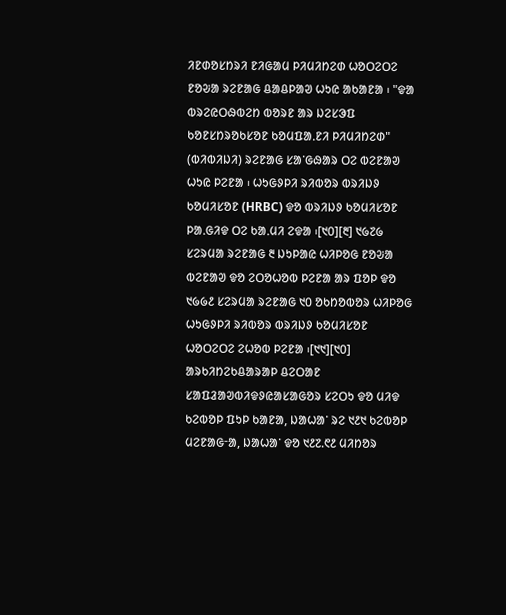ᱤᱱᱰᱚᱥᱴᱨᱤ ᱱᱤᱜᱟᱢ ᱞᱤᱢᱤᱴᱮᱰ ᱦᱚᱛᱮᱛᱮ ᱱᱚᱶᱟ ᱨᱮᱱᱟᱜ ᱪᱟᱪᱞᱟᱣ ᱦᱩᱭ ᱟᱠᱟᱱᱟ ᱾ "ᱫᱟ ᱵᱨᱮᱭᱛᱷᱵᱮᱴ ᱵᱚᱨᱱ ᱟᱨ ᱡᱮᱥᱳᱯ ᱠᱚᱱᱥᱴᱨᱚᱠᱥᱚᱱ ᱠᱚᱢᱯᱟᱹᱱᱤ ᱞᱤᱢᱤᱴᱮᱰ" (ᱵᱤᱵᱤᱡᱤ) ᱨᱮᱱᱟᱜ ᱥᱟᱸᱜᱷᱟᱨ ᱛᱮ ᱵᱮᱱᱟᱣ ᱦᱩᱭ ᱞᱮᱱᱟ ᱾ ᱦᱩᱜᱽᱞᱤ ᱨᱤᱵᱚᱨ ᱵᱨᱤᱡᱽ ᱠᱚᱢᱤᱥᱚᱱ (HRBC) ᱫᱚ ᱵᱨᱤᱡᱽ ᱠᱚᱢᱤᱥᱚᱱ ᱞᱟᱹᱜᱤᱫ ᱛᱮ ᱠᱟᱹᱢᱤ ᱮᱫᱟ ᱾[᱑᱐][᱓] ᱑᱙᱗᱙ ᱥᱮᱨᱢᱟ ᱨᱮᱱᱟᱜ ᱓ ᱡᱩᱞᱟᱭ ᱦᱤᱞᱚᱜ ᱱᱚᱶᱟ ᱵᱮᱱᱟᱣ ᱫᱚ ᱮᱛᱚᱦᱚᱵ ᱞᱮᱱᱟ ᱟᱨ ᱯᱚᱞ ᱫᱚ ᱑᱙᱙᱒ ᱥᱮᱨᱢᱟ ᱨᱮᱱᱟᱜ ᱑᱐ ᱚᱠᱴᱚᱵᱚᱨ ᱦᱤᱞᱚᱜ ᱦᱩᱜᱽᱞᱤ ᱨᱤᱵᱚᱨ ᱵᱨᱤᱡᱽ ᱠᱚᱢᱤᱥᱚᱱ ᱦᱚᱛᱮᱛᱮ ᱮᱦᱚᱵ ᱞᱮᱱᱟ ᱾[᱑᱑][᱑᱐]
ᱟᱨᱠᱤᱴᱮᱠᱪᱟᱨᱟᱞ ᱪᱮᱛᱟᱱ
ᱥᱟᱯᱲᱟᱣᱵᱤᱫᱽᱭᱟᱥᱟᱜᱚᱨ ᱥᱮᱛᱩ ᱫᱚ ᱢᱤᱫ ᱠᱮᱵᱚᱞ ᱯᱩᱞ ᱠᱟᱱᱟ, ᱡᱟᱦᱟᱸ ᱨᱮ ᱑᱒᱑ ᱠᱮᱵᱚᱞ ᱢᱮᱱᱟᱜᱼᱟ, ᱡᱟᱦᱟᱸ ᱫᱚ ᱑᱒᱗.᱖᱒ ᱢᱤᱴᱚᱨ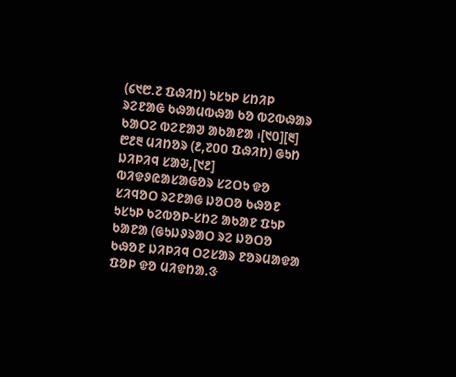(᱔᱑᱘.᱗ ᱯᱷᱤᱴ) ᱩᱥᱩᱞ ᱥᱴᱤᱞ ᱨᱮᱱᱟᱜ ᱠᱷᱟᱢᱵᱷᱟ ᱠᱚ ᱵᱮᱵᱷᱟᱨ ᱠᱟᱛᱮ ᱵᱮᱱᱟᱣ ᱟᱠᱟᱱᱟ ᱾[᱑᱐][᱓] ᱘᱒᱓ ᱢᱤᱴᱚᱨ (᱒,᱗᱐᱐ ᱯᱷᱤᱴ) ᱜᱩᱴ ᱡᱤᱞᱤᱧ ᱥᱟᱶ,[᱑᱒] ᱵᱤᱫᱽᱭᱟᱥᱟᱜᱚᱨ ᱥᱮᱛᱩ ᱫᱚ ᱥᱤᱧᱚᱛ ᱨᱮᱱᱟᱜ ᱡᱚᱛᱚ ᱠᱷᱚᱱ ᱩᱥᱩᱞ ᱠᱮᱵᱚᱞ-ᱥᱴᱮ ᱟᱠᱟᱱ ᱯᱩᱞ ᱠᱟᱱᱟ (ᱜᱩᱡᱽᱨᱟᱛ ᱨᱮ ᱡᱚᱛᱚ ᱠᱷᱚᱱ ᱡᱤᱞᱤᱧ ᱛᱮᱥᱟᱨ ᱱᱚᱨᱢᱟᱫᱟ ᱯᱚᱞ ᱫᱚ ᱢᱤᱫᱴᱟᱹᱝ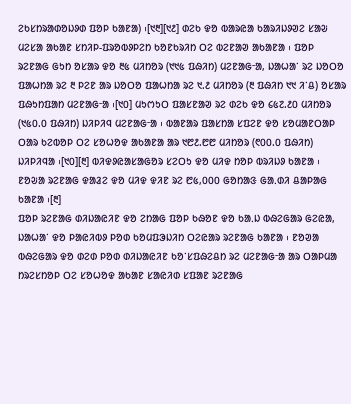ᱮᱠᱥᱴᱨᱟᱰᱚᱡᱽᱰ ᱯᱚᱞ ᱠᱟᱱᱟ) ᱾[᱑᱓][᱑᱒] ᱰᱮᱠ ᱫᱚ ᱵᱟᱨᱭᱟ ᱠᱟᱨᱤᱡᱽᱣᱮ ᱥᱟᱶ ᱢᱮᱥᱟ ᱟᱠᱟᱱ ᱥᱴᱤᱞ-ᱯᱨᱚᱵᱽᱞᱮᱴ ᱠᱚᱱᱠᱨᱤᱴ ᱛᱮ ᱵᱮᱱᱟᱣ ᱟᱠᱟᱱᱟ ᱾ ᱯᱚᱞ ᱨᱮᱱᱟᱜ ᱜᱩᱴ ᱚᱥᱟᱨ ᱫᱚ ᱓᱕ ᱢᱤᱴᱚᱨ (᱑᱑᱕ ᱯᱷᱤᱴ) ᱢᱮᱱᱟᱜᱼᱟ, ᱡᱟᱦᱟᱸ ᱨᱮ ᱡᱚᱛᱚ ᱯᱟᱦᱴᱟ ᱨᱮ ᱓ ᱞᱮᱱ ᱟᱨ ᱡᱚᱛᱚ ᱯᱟᱦᱴᱟ ᱨᱮ ᱑.᱒ ᱢᱤᱴᱚᱨ (᱓ ᱯᱷᱤᱴ ᱑᱑ ᱤᱸᱪ) ᱚᱥᱟᱨ ᱯᱷᱩᱴᱯᱟᱴ ᱢᱮᱱᱟᱜᱼᱟ ᱾[᱑᱐] ᱢᱩᱬᱩᱛ ᱯᱟᱥᱱᱟᱣ ᱨᱮ ᱰᱮᱠ ᱫᱚ ᱔᱕᱗.᱒᱐ ᱢᱤᱴᱚᱨ (᱑᱕᱐.᱐ ᱯᱷᱤᱴ) ᱡᱤᱞᱤᱧ ᱢᱮᱱᱟᱜᱼᱟ ᱾ ᱵᱟᱱᱟᱨ ᱯᱟᱥᱴᱟ ᱥᱯᱮᱱ ᱫᱚ ᱥᱚᱢᱟᱱᱛᱟᱞ ᱛᱟᱨ ᱠᱮᱵᱚᱞ ᱛᱮ ᱥᱚᱦᱚᱫ ᱟᱠᱟᱱᱟ ᱟᱨ ᱑᱘᱒.᱘᱘ ᱢᱤᱴᱚᱨ (᱖᱐᱐.᱐ ᱯᱷᱤᱴ) ᱡᱤᱞᱤᱧᱟ ᱾[᱑᱐][᱓] ᱵᱤᱫᱽᱭᱟᱥᱟᱜᱚᱨ ᱥᱮᱛᱩ ᱫᱚ ᱢᱤᱫ ᱴᱚᱞ ᱵᱨᱤᱡᱽ ᱠᱟᱱᱟ ᱾ ᱱᱚᱶᱟ ᱨᱮᱱᱟᱜ ᱫᱟᱲᱮ ᱫᱚ ᱢᱤᱫ ᱫᱤᱱ ᱨᱮ ᱘᱕,᱐᱐᱐ ᱜᱚᱴᱟᱝ ᱜᱟᱹᱰᱤ ᱪᱟᱞᱟᱜ ᱠᱟᱱᱟ ᱾[᱓]
ᱯᱚᱞ ᱨᱮᱱᱟᱜ ᱰᱤᱡᱟᱭᱤᱱ ᱫᱚ ᱮᱴᱟᱜ ᱯᱚᱞ ᱠᱷᱚᱱ ᱫᱚ ᱠᱟᱹᱡ ᱵᱷᱮᱜᱟᱨ ᱜᱮᱭᱟ, ᱡᱟᱦᱟᱸ ᱫᱚ ᱞᱟᱭᱤᱵᱽ ᱞᱚᱰ ᱠᱚᱢᱯᱳᱡᱤᱴ ᱛᱮᱭᱟᱨ ᱨᱮᱱᱟᱜ ᱠᱟᱱᱟ ᱾ ᱱᱚᱣᱟ ᱵᱷᱮᱜᱟᱨ ᱫᱚ ᱰᱮᱰ ᱞᱚᱰ ᱰᱤᱡᱟᱭᱤᱱ ᱠᱚᱸᱥᱯᱷᱮᱪᱴ ᱨᱮ ᱢᱮᱱᱟᱜᱼᱟ ᱟᱨ ᱛᱟᱞᱢᱟ ᱴᱨᱮᱥᱴᱚᱞ ᱛᱮ ᱥᱚᱦᱚᱫ ᱟᱠᱟᱱ ᱥᱟᱭᱤᱰ ᱥᱯᱟᱱ ᱨᱮᱱᱟᱜ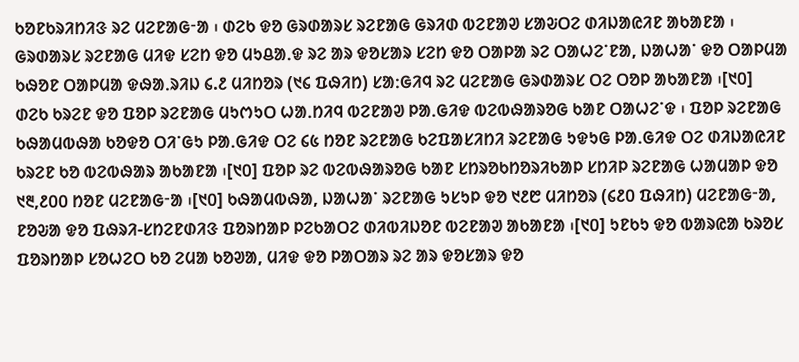ᱠᱚᱱᱠᱨᱤᱴᱤᱝ ᱨᱮ ᱢᱮᱱᱟᱜᱼᱟ ᱾ ᱰᱮᱠ ᱫᱚ ᱜᱨᱰᱟᱨᱥ ᱨᱮᱱᱟᱜ ᱜᱨᱤᱰ ᱵᱮᱱᱟᱣ ᱥᱟᱶᱛᱮ ᱰᱤᱡᱟᱭᱤᱱ ᱟᱠᱟᱱᱟ ᱾ ᱜᱨᱰᱟᱨᱥ ᱨᱮᱱᱟᱜ ᱢᱤᱫ ᱥᱮᱴ ᱫᱚ ᱢᱩᱪᱟᱹᱫ ᱨᱮ ᱟᱨ ᱫᱚᱥᱟᱨ ᱥᱮᱴ ᱫᱚ ᱛᱟᱞᱟ ᱨᱮ ᱛᱟᱦᱮᱸᱱᱟ, ᱡᱟᱦᱟᱸ ᱫᱚ ᱛᱟᱞᱢᱟ ᱠᱷᱚᱱ ᱛᱟᱞᱢᱟ ᱫᱷᱟᱹᱨᱤᱡ ᱔.᱒ ᱢᱤᱴᱚᱨ (᱑᱔ ᱯᱷᱤᱴ) ᱥᱟᱺᱜᱤᱧ ᱨᱮ ᱢᱮᱱᱟᱜ ᱜᱨᱰᱟᱨᱥ ᱛᱮ ᱛᱚᱞ ᱟᱠᱟᱱᱟ ᱾[᱑᱐]
ᱰᱮᱠ ᱠᱨᱮᱱ ᱫᱚ ᱯᱚᱞ ᱨᱮᱱᱟᱜ ᱢᱩᱬᱩᱛ ᱦᱟᱹᱴᱤᱧ ᱵᱮᱱᱟᱣ ᱞᱟᱹᱜᱤᱫ ᱵᱮᱵᱷᱟᱨᱚᱜ ᱠᱟᱱ ᱛᱟᱦᱮᱸᱫ ᱾ ᱯᱚᱞ ᱨᱮᱱᱟᱜ ᱠᱷᱟᱢᱵᱷᱟ ᱠᱚᱫᱚ ᱛᱤᱸᱜᱩ ᱞᱟᱹᱜᱤᱫ ᱛᱮ ᱔᱕ ᱴᱚᱱ ᱨᱮᱱᱟᱜ ᱠᱮᱯᱟᱥᱤᱴᱤ ᱨᱮᱱᱟᱜ ᱩᱫᱩᱜ ᱞᱟᱹᱜᱤᱫ ᱛᱮ ᱰᱤᱡᱟᱭᱤᱱ ᱠᱨᱮᱱ ᱠᱚ ᱵᱮᱵᱷᱟᱨ ᱟᱠᱟᱱᱟ ᱾[᱑᱐] ᱯᱚᱞ ᱨᱮ ᱵᱮᱵᱷᱟᱨᱚᱜ ᱠᱟᱱ ᱥᱴᱨᱚᱠᱴᱚᱨᱤᱠᱟᱞ ᱥᱴᱤᱞ ᱨᱮᱱᱟᱜ ᱦᱟᱢᱟᱞ ᱫᱚ ᱑᱓,᱒᱐᱐ ᱴᱚᱱ ᱢᱮᱱᱟᱜᱼᱟ ᱾[᱑᱐] ᱠᱷᱟᱢᱵᱷᱟ, ᱡᱟᱦᱟᱸ ᱨᱮᱱᱟᱜ ᱩᱥᱩᱞ ᱫᱚ ᱑᱒᱘ ᱢᱤᱴᱚᱨ (᱔᱒᱐ ᱯᱷᱤᱴ) ᱢᱮᱱᱟᱜᱼᱟ, ᱱᱚᱶᱟ ᱫᱚ ᱯᱷᱨᱤ-ᱥᱴᱮᱱᱰᱤᱝ ᱯᱚᱨᱴᱟᱞ ᱞᱮᱠᱟᱛᱮ ᱰᱤᱵᱤᱡᱚᱱ ᱵᱮᱱᱟᱣ ᱟᱠᱟᱱᱟ ᱾[᱑᱐] ᱩᱱᱠᱩ ᱫᱚ ᱵᱟᱨᱭᱟ ᱠᱨᱚᱥ ᱯᱚᱨᱴᱟᱞ ᱥᱚᱦᱮᱛ ᱠᱚ ᱮᱢᱟ ᱠᱚᱣᱟ, ᱢᱤᱫ ᱫᱚ ᱞᱟᱛᱟᱨ ᱨᱮ ᱟᱨ ᱫᱚᱥᱟᱨ ᱫᱚ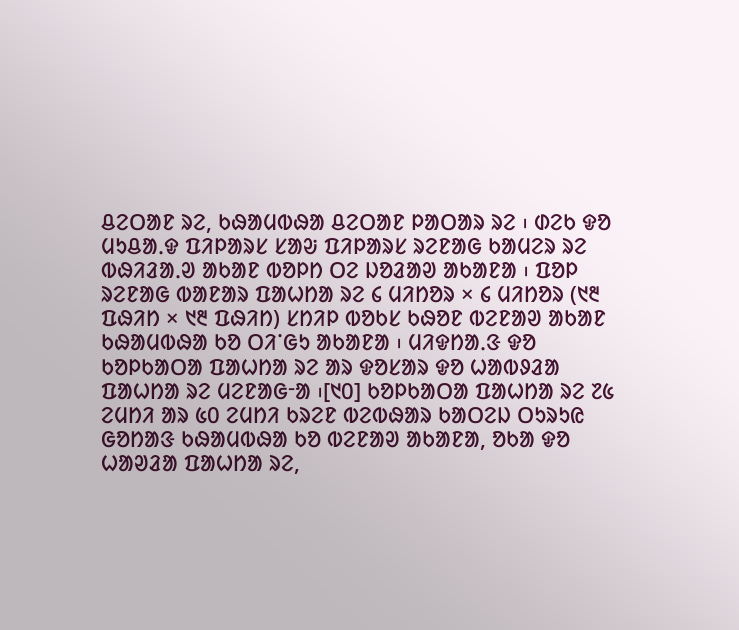ᱪᱮᱛᱟᱱ ᱨᱮ, ᱠᱷᱟᱢᱵᱷᱟ ᱪᱮᱛᱟᱱ ᱞᱟᱛᱟᱨ ᱨᱮ ᱾ ᱰᱮᱠ ᱫᱚ ᱢᱩᱪᱟᱹᱫ ᱯᱤᱞᱟᱨᱥ ᱥᱟᱶ ᱯᱤᱞᱟᱨᱥ ᱨᱮᱱᱟᱜ ᱠᱟᱢᱮᱨ ᱨᱮ ᱵᱷᱤᱲᱟᱹᱣ ᱟᱠᱟᱱ ᱵᱚᱞᱴ ᱛᱮ ᱡᱚᱲᱟᱣ ᱟᱠᱟᱱᱟ ᱾ ᱯᱚᱞ ᱨᱮᱱᱟᱜ ᱵᱟᱱᱟᱨ ᱯᱟᱦᱴᱟ ᱨᱮ ᱔ ᱢᱤᱴᱚᱨ × ᱔ ᱢᱤᱴᱚᱨ (᱑᱓ ᱯᱷᱤᱴ × ᱑᱓ ᱯᱷᱤᱴ) ᱥᱴᱤᱞ ᱵᱚᱠᱥ ᱠᱷᱚᱱ ᱵᱮᱱᱟᱣ ᱟᱠᱟᱱ ᱠᱷᱟᱢᱵᱷᱟ ᱠᱚ ᱛᱤᱸᱜᱩ ᱟᱠᱟᱱᱟ ᱾ ᱢᱤᱫᱴᱟᱹᱝ ᱫᱚ ᱠᱚᱞᱠᱟᱛᱟ ᱯᱟᱦᱴᱟ ᱨᱮ ᱟᱨ ᱫᱚᱥᱟᱨ ᱫᱚ ᱦᱟᱵᱽᱲᱟ ᱯᱟᱦᱴᱟ ᱨᱮ ᱢᱮᱱᱟᱜᱼᱟ ᱾[᱑᱐] ᱠᱚᱞᱠᱟᱛᱟ ᱯᱟᱦᱴᱟ ᱨᱮ ᱗᱕ ᱮᱢᱴᱤ ᱟᱨ ᱕᱐ ᱮᱢᱴᱤ ᱠᱨᱮᱱ ᱵᱮᱵᱷᱟᱨ ᱠᱟᱛᱮᱡ ᱛᱩᱨᱩᱭ ᱜᱚᱴᱟᱝ ᱠᱷᱟᱢᱵᱷᱟ ᱠᱚ ᱵᱮᱱᱟᱣ ᱟᱠᱟᱱᱟ, ᱚᱠᱟ ᱫᱚ ᱦᱟᱣᱲᱟ ᱯᱟᱦᱴᱟ ᱨᱮ,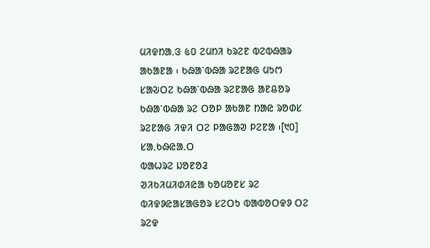ᱢᱤᱫᱴᱟᱹᱝ ᱕᱐ ᱮᱢᱴᱤ ᱠᱨᱮᱱ ᱵᱮᱵᱷᱟᱨ ᱟᱠᱟᱱᱟ ᱾ ᱠᱷᱟᱸᱵᱷᱟ ᱨᱮᱱᱟᱜ ᱢᱩᱬ ᱥᱟᱶᱛᱮ ᱠᱷᱟᱸᱵᱷᱟ ᱨᱮᱱᱟᱜ ᱟᱱᱪᱚᱨ ᱠᱷᱟᱸᱵᱷᱟ ᱨᱮ ᱛᱚᱞ ᱟᱠᱟᱱ ᱴᱟᱭ ᱨᱚᱰᱥ ᱨᱮᱱᱟᱜ ᱤᱫᱤ ᱛᱮ ᱞᱟᱜᱟᱣ ᱞᱮᱱᱟ ᱾[᱑᱐]
ᱥᱟᱹᱠᱷᱭᱟᱹᱛ
ᱵᱟᱦᱨᱮ ᱡᱚᱱᱚᱲ
ᱣᱤᱠᱤᱢᱤᱰᱤᱭᱟ ᱠᱚᱢᱚᱱᱥ ᱨᱮ ᱵᱤᱫᱽᱭᱟᱥᱟᱜᱚᱨ ᱥᱮᱛᱩ ᱵᱟᱵᱚᱛᱫᱽ ᱛᱮ ᱨᱮᱫ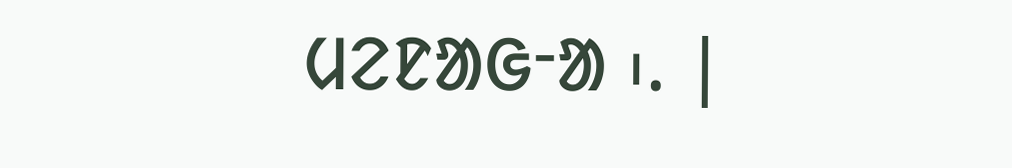ᱢᱮᱱᱟᱜᱼᱟ ᱾. |